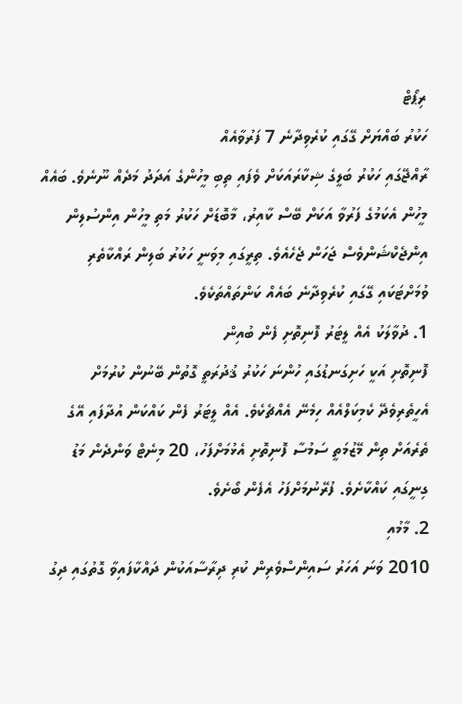ރިޕޯޓް
ހަކުރު ބައްޔަށް ގޭގައި ކުރެވިދާނެ 7 ފަރުވާއެއް
ރާއްޖޭގައި ހަކުރު ބަލީގެ ޝިކާރައަކަށް ވެފައި ތިބި މީހުންގެ އަދަދު މަދެއް ނޫނެވެ. ބައެއް މީހުން އެކަމުގެ ފަރުވާ އަކަށް ބޭސް ކާއިރު، މާބޮޑަށް ހަކުރު މަތި މީހުން އިންސުލިން އިންޖެކްޝަންވެސް ޖަހަން ޖެހެއެވެ. ތިރީގައި މިވަނީ ހަކުރު ބަލިން ރައްކާތެރި ވުމަށްޓަކައި ގޭގައި ކުރެވިދާނެ ބައެއް ކަންތައްތަކެވެ.
1. ދުވާލަކު އެއް ލީޓަރު ފޮނިތޮށި ފެން ބުއިން
ފޮނިތޮށި އަކީ ހަށިގަނޑުގައި ހުންނަ ހަކުރު ޤުދުރަތީ ގޮތުން ބޭނުން ކުރުމަށް އެހީތެރިވެދޭ ކެމިކަލްއެއް ހިމެނޭ އެއްޗެކެވެ. އެއް ލީޓަރު ފެން ކައްކަން އުދާފައި އޭގެ ތެރެއަށް ތިން މޭޒުމަތީ ސަމުސާ ފޮނިތޮށި އެޅުމަށްފަހު، 20 މިނެޓް ވަންދެން މަޑު ގިނީގައި ކައްކާށެވެ. ފުރޭނުމަށްފަހު އެފެން ބޯށެވެ.
2. މާމުއި
2010 ވަނަ އަހަރު ސައިންސްވެރިން ކުރި ދިރާސާއަކުން ދައްކާފައިވާ ގޮތުގައި ދިގު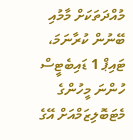މުއްދަތަކަށް މާމުއި ބޭނުން ކުރާނަމަ، ޓައިޕް 1 ޑައިބެޓީސް ހުންނަ މީހުންގެ މެޓަބޮލިޒަމްއަށް އޭގެ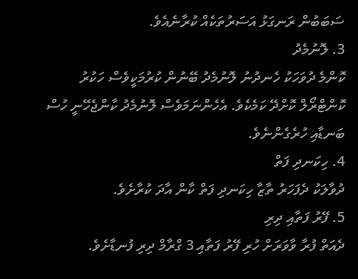ސަބަބުން ރަނގަޅު އަސަރުތަކެއް ކުރާނެއެވެ.
3. ލޮނުމެދު
ކޮންމެ ދުވަހަކު ހެނދުނު ލޮނުމެދު ބޭނުން ކުރުމަކީވެސް ހަކުރު ކޮންޓްރޯލް ކޮށްދޭ ކަމެކެވެ. އެހެންނަމަވެސް ލޮނުމެދު ކާންޖެހޭނީ ހުސް ބަނޑާއި ހުރެގެންނެވެ.
4. ހިކަނދި ފަތް
ދުވާލަކު ދެފަހަރު ތާޒާ ހިކަނދި ފަތް ކާން އާދަ ކުރާށެވެ.
5. ފޭރު ފަތާއި ދިރި
ދެއަތް ފުރާ ވާވަރަށް ހުރި ފޭރު ފަތާއި 3 ގްރާމް ދިރި ފުނޑާށެވެ.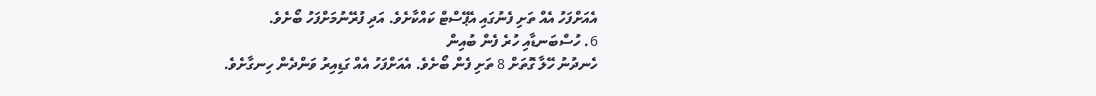އެއަށްފަހު އެއް ތަށި ފެނުގައި އެޕޭސްޓް ކައްކާށެވެ. އަދި ފުރޭނުމަށްފަހު ބޯށެވެ.
6. ހުސްބަނޑާއި ހުރެ ފެން ބުއިން
ހެނދުނު ހޭލާ ގޮތަށް 8 ތަށި ފެން ބޯށެވެ. އެއަށްފަހު އެއް ގަޑިއިރު ވަންދެން ހިނގާށެވެ.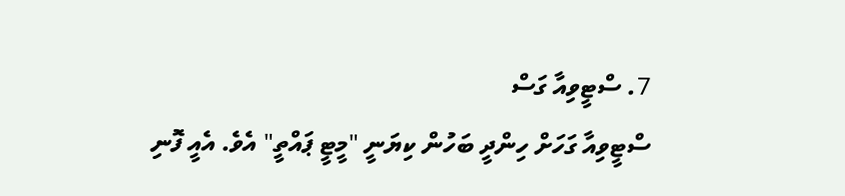7. ސްޓީވިއާ ގަސް
ސްޓީވިއާ ގަހަށް ހިންދީ ބަހުން ކިޔަނީ "މީޓީ ޕައްތީ" އެވެ. އެއީ ފޮނި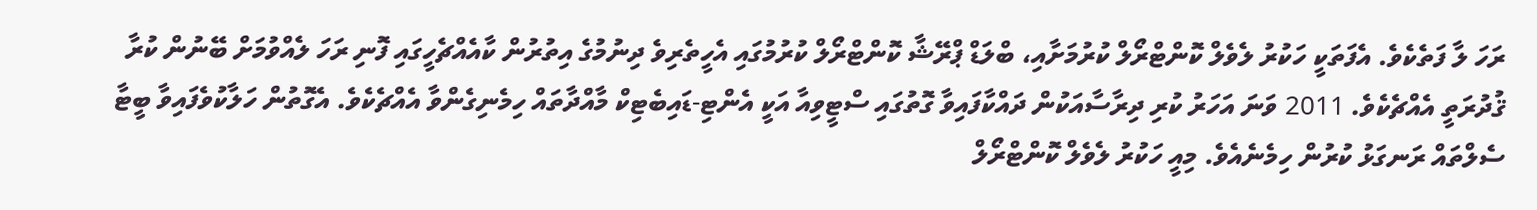ރަހަ ލާ ފަތެކެވެ. އެފަތަކީ ހަކުރު ލެވެލް ކޮންޓްރޯލް ކުރުމަށާއި، ބްލަޑް ޕްރޭޝާ ކޮންޓްރޯލް ކުރުމުގައި އެހީތެރިވެ ދިނުމުގެ އިތުރުން ކާއެއްޗެހީގައި ފޮނި ރަހަ ލެއްވުމަށް ބޭނުން ކުރާ ޤުދުރަތީ އެއްޗެކެވެ. 2011 ވަނަ އަހަރު ކުރި ދިރާސާއަކުން ދައްކާފައިވާ ގޮތުގައި ސްޓީވިއާ އަކީ އެންޓި-ޑައިބެޓިކް މާއްދާތައް ހިމެނިގެންވާ އެއްޗެކެވެ. އެގޮތުން ހަލާކުވެފައިވާ ބީޓާ ސެލްތައް ރަނގަޅު ކުރުން ހިމެނެއެވެ. މިއީ ހަކުރު ލެވެލް ކޮންޓްރޯލް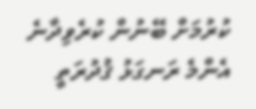ކުރުމަށް ބޭނުން ކުރެވިދާނެ އެންމެ ރަނގަޅު ޤުދުރަތީ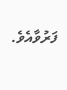ފަރުވާއެވެ.